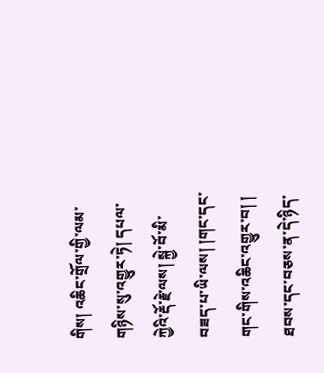གིས། འཆིང་གྲོལ་གྱི་ལམ་གཉིས་སུ་འགྱུར་ཏེ། དཔལ་ཀྱེའི་རྡོ་རྗེ་ལས། སྐྱེ་བོ་མི་ བཟད་པ་ཡི་ལས། །གང་དང་གང་གིས་འཆིང་འགྱུར་བ། ། ཐབས་དང་བཅས་ན་དེ་ཉིད་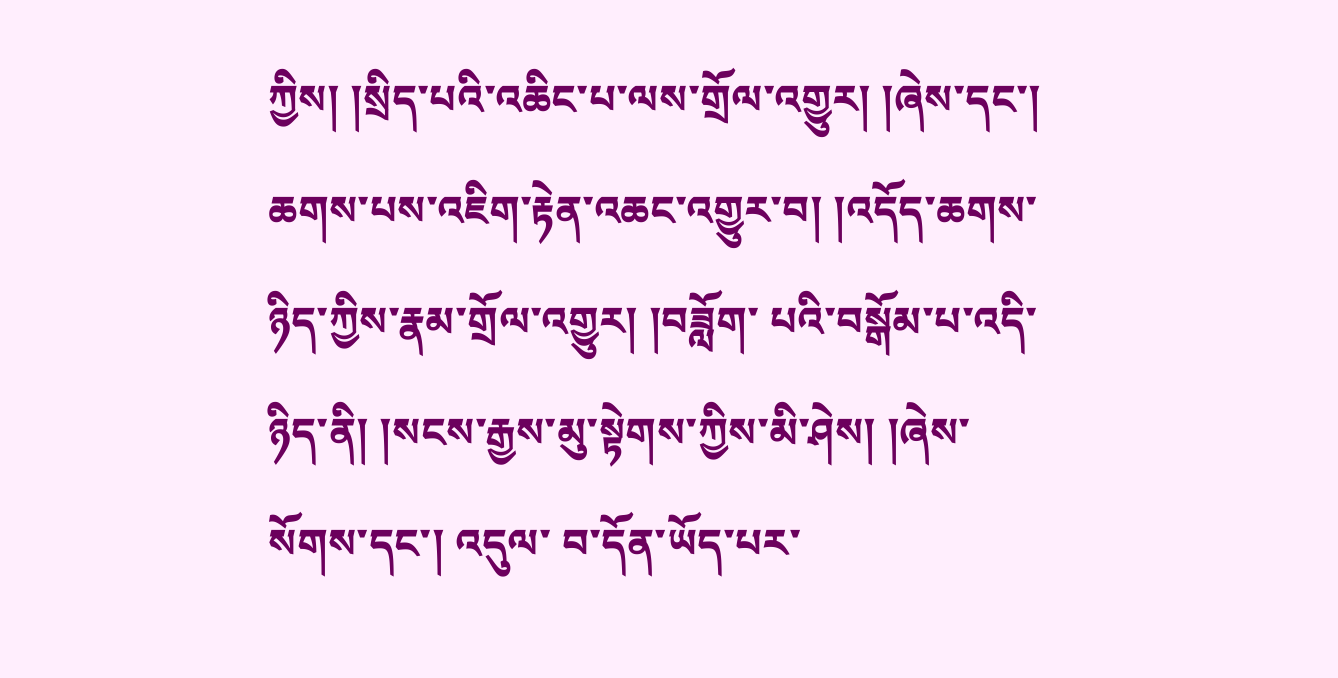ཀྱིས། །སྲིད་པའི་འཆིང་པ་ལས་གྲོལ་འགྱུར། །ཞེས་དང་། ཆགས་པས་འཇིག་རྟེན་འཆང་འགྱུར་བ། །འདོད་ཆགས་ཉིད་ཀྱིས་རྣམ་གྲོལ་འགྱུར། །བཟློག་ པའི་བསྒོམ་པ་འདི་ཉིད་ནི། །སངས་རྒྱས་མུ་སྟེགས་ཀྱིས་མི་ཤེས། །ཞེས་སོགས་དང་། འདུལ་ བ་དོན་ཡོད་པར་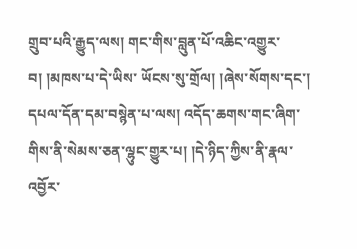གྲུབ་པའི་རྒྱུད་ལས། གང་གིས་བླུན་པོ་འཆིང་འགྱུར་བ། །མཁས་པ་དེ་ཡིས་ ཡོངས་སུ་གྲོལ། །ཞེས་སོགས་དང་། དཔལ་དོན་དམ་བསྙེན་པ་ལས། འདོད་ཆགས་གང་ཞིག་གིས་ནི་སེམས་ཅན་ལྷུང་གྱུར་པ། །དེ་ཉིད་ཀྱིས་ནི་རྣལ་འབྱོར་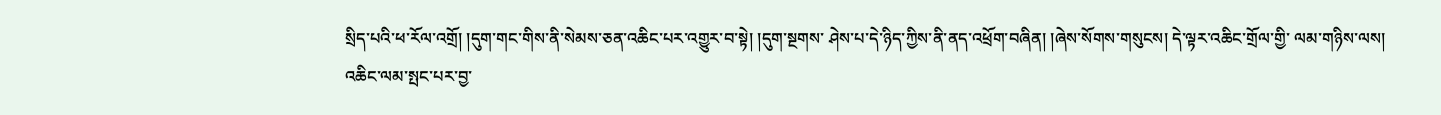སྲིད་པའི་ཕ་རོལ་འགྲོ། །དུག་གང་གིས་ནི་སེམས་ཅན་འཆིང་པར་འགྱུར་བ་སྟེ། །དུག་སྔགས་ ཤེས་པ་དེ་ཉིད་ཀྱིས་ནི་ནད་འཕྲོག་བཞིན། །ཞེས་སོགས་གསུངས། དེ་ལྟར་འཆིང་གྲོལ་གྱི་ ལམ་གཉིས་ལས། འཆིང་ལམ་སྤང་པར་བྱ་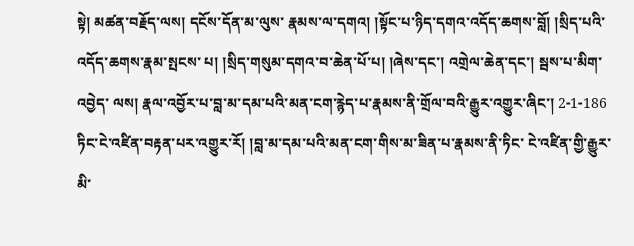སྟེ། མཚན་བརྗོད་ལས། དངོས་དོན་མ་ལུས་ རྣམས་ལ་དགའ། །སྟོང་པ་ཉིད་དགའ་འདོད་ཆགས་བློ། །སྲིད་པའི་འདོད་ཆགས་རྣམ་སྤངས་ པ། །སྲིད་གསུམ་དགའ་བ་ཆེན་པོ་པ། །ཞེས་དང་། འགྲེལ་ཆེན་དང་། སྦས་པ་མིག་འབྱེད་ ལས། རྣལ་འབྱོར་པ་བླ་མ་དམ་པའི་མན་ངག་རྙེད་པ་རྣམས་ནི་གྲོལ་བའི་རྒྱུར་འགྱུར་ཞིང་། 2-1-186 ཏིང་ངེ་འཛིན་བརྟན་པར་འགྱུར་རོ། །བླ་མ་དམ་པའི་མན་ངག་གིས་མ་ཟིན་པ་རྣམས་ནི་ཏིང་ ངེ་འཛིན་གྱི་རྒྱུར་མི་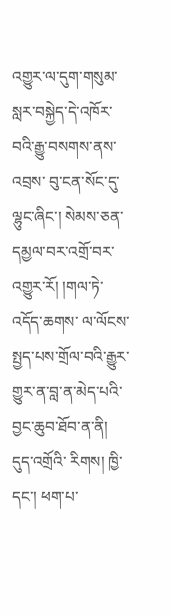འགྱུར་ལ་དུག་གསུམ་སླར་བསྐྱེད་དེ་འཁོར་བའི་རྒྱུ་བསགས་ནས་འབྲས་ བུ་ངན་སོང་དུ་ལྷུང་ཞིང་། སེམས་ཅན་དམྱལ་བར་འགྲོ་བར་འགྱུར་རོ། །གལ་ཏེ་འདོད་ཆགས་ ལ་ལོངས་སྤྱད་པས་གྲོལ་བའི་རྒྱུར་གྱུར་ན་བླ་ན་མེད་པའི་བྱང་ཆུབ་ཐོབ་ན་ནི། དུད་འགྲོའི་ རིགས། ཁྱི་དང་། ཕག་པ་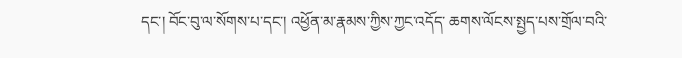དང་། བོང་བུ་ལ་སོགས་པ་དང་། འཕྱོན་མ་རྣམས་ཀྱིས་ཀྱང་འདོད་ ཆགས་ལོངས་སྤྱད་པས་གྲོལ་བའི་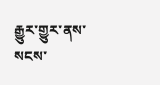རྒྱུར་གྱུར་ནས་སངས་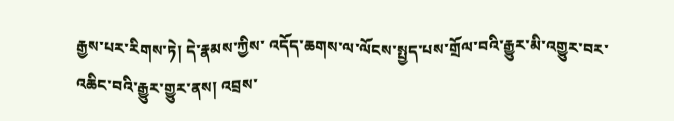རྒྱས་པར་རིགས་ཏེ། དེ་རྣམས་ཀྱིས་ འདོད་ཆགས་ལ་ལོངས་སྤྱད་པས་གྲོལ་བའི་རྒྱུར་མི་འགྱུར་བར་འཆིང་བའི་རྒྱུར་གྱུར་ནས། འབྲས་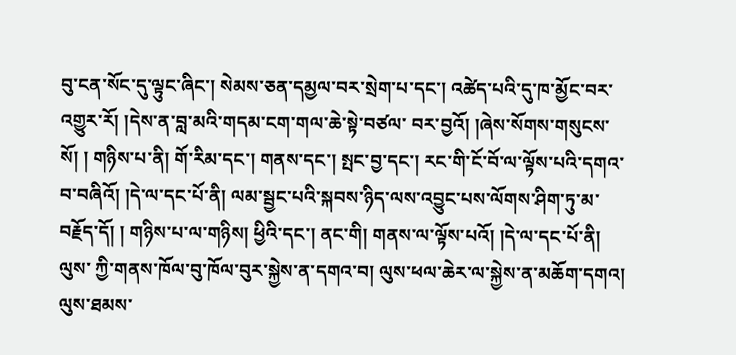བུ་ངན་སོང་དུ་ལྟུང་ཞིང་། སེམས་ཅན་དམྱལ་བར་སྲེག་པ་དང་། འཚེད་པའི་དུ་ཁ་མྱོང་བར་འགྱུར་རོ། །དེས་ན་བླ་མའི་གདམ་ངག་གལ་ཆེ་སྟེ་བཙལ་ བར་བྱའོ། །ཞེས་སོགས་གསུངས་སོ། ། གཉིས་པ་ནི། གོ་རིམ་དང་། གནས་དང་། སྤང་བྱ་དང་། རང་གི་ངོ་བོ་ལ་ལྟོས་པའི་དགའ་ བ་བཞིའོ། །དེ་ལ་དང་པོ་ནི། ལམ་སྦྱང་པའི་སྐབས་ཉིད་ལས་འབྱུང་པས་ལོགས་ཤིག་ཏུ་མ་ བརྗོད་དོ། ། གཉིས་པ་ལ་གཉིས། ཕྱིའི་དང་། ནང་གི། གནས་ལ་ལྟོས་པའོ། །དེ་ལ་དང་པོ་ནི། ལུས་ ཀྱི་གནས་ཁོལ་བུ་ཁོལ་བུར་སྐྱེས་ན་དགའ་བ། ལུས་ཕལ་ཆེར་ལ་སྐྱེས་ན་མཆོག་དགའ། ལུས་ཐམས་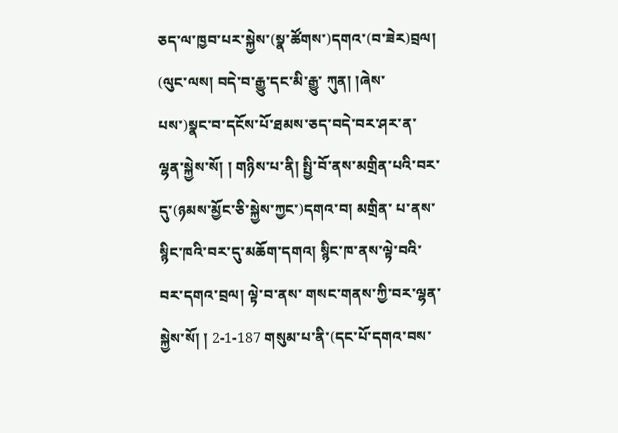ཅད་ལ་ཁྱབ་པར་སྐྱེས་(སྣ་ཚོགས་)དགའ་(བ་ཟེར)བྲལ། (ལུང་ལས། བདེ་བ་རྒྱུ་དང་མི་རྒྱུ་ ཀུན། །ཞེས་པས་)སྣང་བ་དངོས་པོ་ཐམས་ཅད་བདེ་བར་ཤར་ན་ལྷན་སྐྱེས་སོ། ། གཉིས་པ་ནི། སྤྱི་བོ་ནས་མགྲིན་པའི་བར་དུ་(ཉམས་མྱོང་ཅི་སྐྱེས་ཀྱང་)དགའ་བ། མགྲིན་ པ་ནས་སྙིང་ཁའི་བར་དུ་མཆོག་དགའ། སྙིང་ཁ་ནས་ལྟེ་བའི་བར་དགའ་བྲལ། ལྟེ་བ་ནས་ གསང་གནས་ཀྱི་བར་ལྷན་སྐྱེས་སོ། ། 2-1-187 གསུམ་པ་ནི་(དང་པོ་དགའ་བས་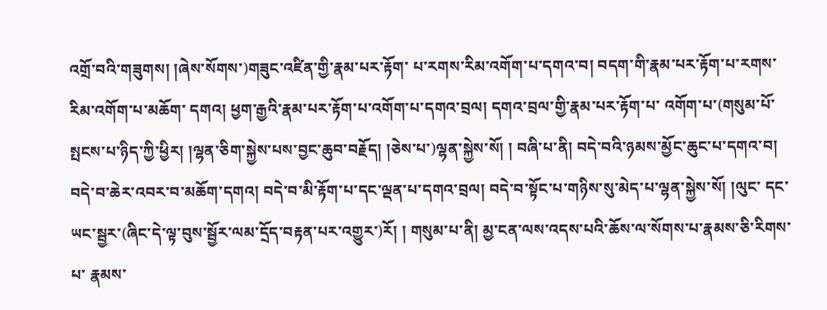འགྲོ་བའི་གཟུགས། །ཞེས་སོགས་)གཟུང་འཛིན་གྱི་རྣམ་པར་རྟོག་ པ་རགས་རིམ་འགོག་པ་དགའ་བ། བདག་གི་རྣམ་པར་རྟོག་པ་རགས་རིམ་འགོག་པ་མཆོག་ དགའ། ཕྱག་རྒྱའི་རྣམ་པར་རྟོག་པ་འགོག་པ་དགའ་བྲལ། དགའ་བྲལ་གྱི་རྣམ་པར་རྟོག་པ་ འགོག་པ་(གསུམ་པོ་སྤངས་པ་ཉིད་ཀྱི་ཕྱིར། །ལྷན་ཅིག་སྐྱེས་པས་བྱང་ཆུབ་བརྗོད། །ཅེས་པ་)ལྷན་སྐྱེས་སོ། ། བཞི་པ་ནི། བདེ་བའི་ཉམས་མྱོང་ཆུང་པ་དགའ་བ། བདེ་བ་ཆེར་འབར་བ་མཆོག་དགའ། བདེ་བ་མི་རྟོག་པ་དང་ལྡན་པ་དགའ་བྲལ། བདེ་བ་སྟོང་པ་གཉིས་སུ་མེད་པ་ལྷན་སྐྱེས་སོ། །ལུང་ དང་ཡང་སྦྱར་(ཞིང་དེ་ལྟ་བུས་སྦྱོར་ལམ་དྲོད་བརྟན་པར་འགྱུར་)རོ། ། གསུམ་པ་ནི། མྱ་ངན་ལས་འདས་པའི་ཆོས་ལ་སོགས་པ་རྣམས་ཅི་རིགས་པ་ རྣམས་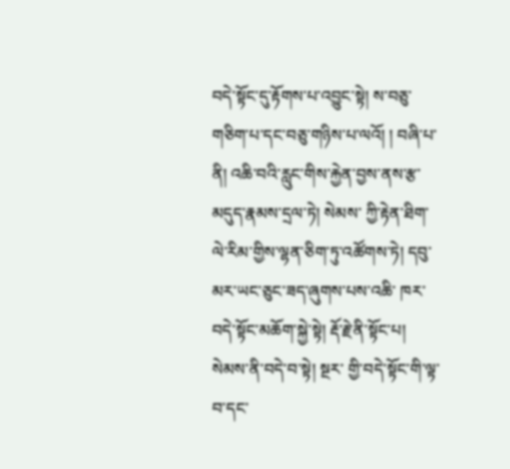བདེ་སྟོང་དུ་རྟོགས་པ་འབྱུང་སྟེ། ས་བཅུ་གཅིག་པ་དང་བཅུ་གཉིས་པ་ལའོ། ། བཞི་པ་ནི། འཆི་བའི་རླུང་གིས་རྐྱེན་བྱས་ནས་རྩ་མདུད་རྣམས་དྲལ་ཏེ། སེམས་ ཀྱི་རྟེན་ཐིག་ལེ་རིམ་གྱིས་ལྷན་ཅིག་ཏུ་འཚོགས་ཏེ། དབུ་མར་ཡང་ཅུང་ཟད་ཞུགས་པས་འཆི་ ཁར་བདེ་སྟོང་མཆོག་སྐྱེ་སྟེ། རྡོ་རྗེ་ནི་སྟོང་པ། སེམས་ནི་བདེ་བ་སྟེ། སྔར་ གྱི་བདེ་སྟོང་གི་ལྟ་བ་དང་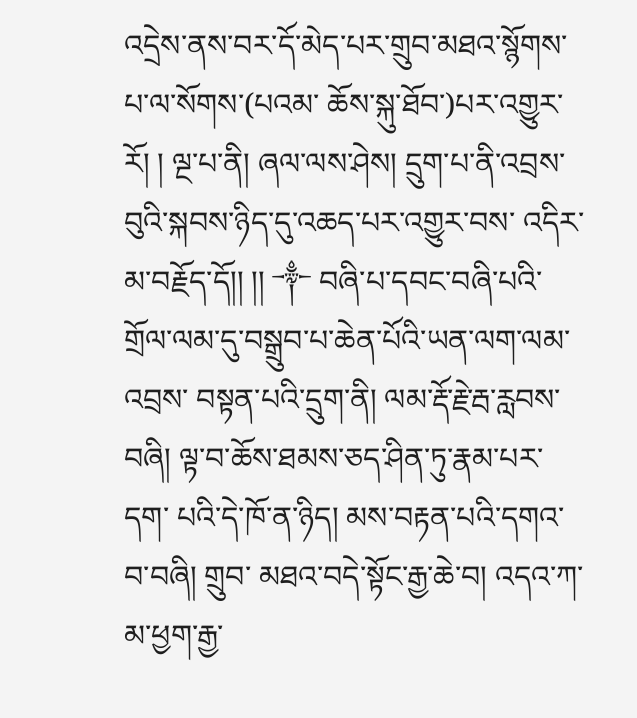འདྲེས་ནས་བར་དོ་མེད་པར་གྲུབ་མཐའ་སྙོགས་པ་ལ་སོགས་(པའམ་ ཆོས་སྐུ་ཐོབ་)པར་འགྱུར་རོ། ། ལྔ་པ་ནི། ཞལ་ལས་ཤེས། དྲུག་པ་ནི་འབྲས་བུའི་སྐབས་ཉིད་དུ་འཆད་པར་འགྱུར་བས་ འདིར་མ་བརྗོད་དོ།། །། ༒ བཞི་པ་དབང་བཞི་པའི་གྲོལ་ལམ་དུ་བསྒྲུབ་པ་ཆེན་པོའི་ཡན་ལག་ལམ་འབྲས་ བསྟན་པའི་དྲུག་ནི། ལམ་རྡོ་རྗེ་རྦ་རླབས་བཞི། ལྟ་བ་ཆོས་ཐམས་ཅད་ཤིན་ཏུ་རྣམ་པར་དག་ པའི་དེ་ཁོ་ན་ཉིད། མས་བརྟན་པའི་དགའ་བ་བཞི། གྲུབ་ མཐའ་བདེ་སྟོང་རྒྱ་ཆེ་བ། འདའ་ཀ་མ་ཕྱག་རྒྱ་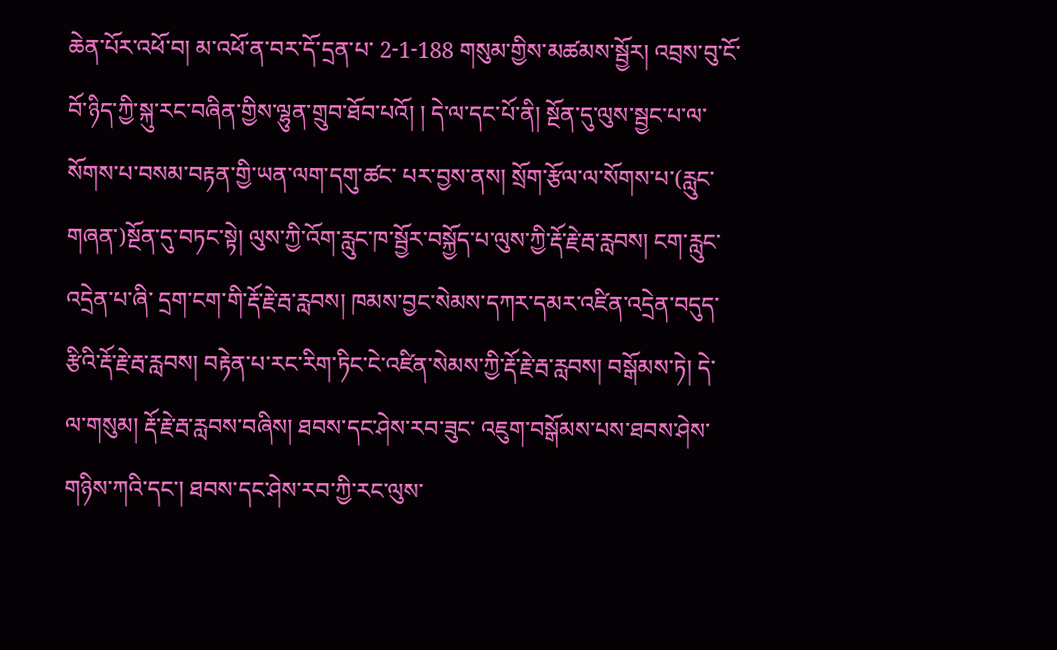ཆེན་པོར་འཕོ་བ། མ་འཕོ་ན་བར་དོ་དྲན་པ་ 2-1-188 གསུམ་གྱིས་མཚམས་སྦྱོར། འབྲས་བུ་ངོ་བོ་ཉིད་ཀྱི་སྐུ་རང་བཞིན་གྱིས་ལྷུན་གྲུབ་ཐོབ་པའོ། ། དེ་ལ་དང་པོ་ནི། སྔོན་དུ་ལུས་སྦྱང་པ་ལ་སོགས་པ་བསམ་བརྟན་གྱི་ཡན་ལག་དགུ་ཚང་ པར་བྱས་ནས། སྲོག་རྩོལ་ལ་སོགས་པ་(རླུང་གཞན་)སྔོན་དུ་བཏང་སྟེ། ལུས་ཀྱི་འོག་རླུང་ཁ་སྦྱོར་བསྐྱོད་པ་ལུས་ཀྱི་རྡོ་རྗེ་རྦ་རླབས། ངག་རླུང་འདྲེན་པ་ཞི་ དྲག་ངག་གི་རྡོ་རྗེ་རྦ་རླབས། ཁམས་བྱང་སེམས་དཀར་དམར་འཛིན་འདྲེན་བདུད་ རྩིའི་རྡོ་རྗེ་རྦ་རླབས། བརྟེན་པ་རང་རིག་ཏིང་ངེ་འཛིན་སེམས་ཀྱི་རྡོ་རྗེ་རྦ་རླབས། བསྒོམས་ཏེ། དེ་ལ་གསུམ། རྡོ་རྗེ་རྦ་རླབས་བཞིས། ཐབས་དང་ཤེས་རབ་ཟུང་ འཇུག་བསྒོམས་པས་ཐབས་ཤེས་གཉིས་ཀའི་དང་། ཐབས་དང་ཤེས་རབ་ཀྱི་རང་ལུས་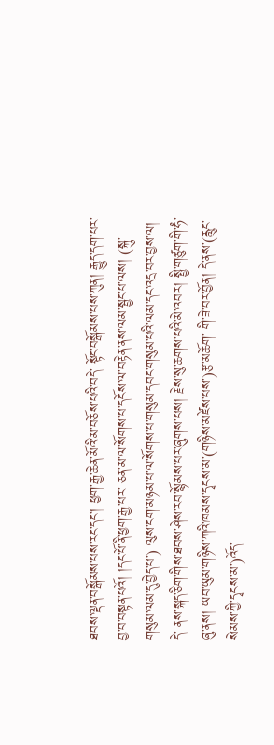ཐབས་ལྡན་བསྒོམས་པས་རང་དང་། ཕྱག་རྒྱ་ཆེན་མོའི་མ་བཅོས་པའི་བདེ་ སྟོང་བསྒོམས་པས་ཀུན། རྒྱུད་དག་པར་བྱ་བ་བསྟན་པའོ། །དང་པོ་ནི་ཕྱག་རྒྱ་པར་ ཅན་མ་ལ་སོགས་པ་དངོས་ལ་བརྟེན་ནས་ལམ་སྦྱང་པ་ལས། (སྐུ་གསུམ་ལམ་དུ་བྱེད་པ་) ལུས་ངག་མཉམ་པ་ལ་སོགས་པ་གསུམ་དབང་གསུམ་པའི་ལམ་དང་འདྲ་བར་བྱས་ལ། དེ་ ནས་སྐད་ཅིག་གིས་ཐབས་ཤེས་རབ་སྙོམས་པར་ཞུགས་པས། རྗེས་སུ་ཆགས་པའི་མེ་འབར། སྤྱི་གཙུག་གི་ཧཾ་ཞུ་ནས། ཡབ་ཡུམ་གཉིས་ཀའི་ཁམས་དྭངས་མ་(གཉིས་མཛེས་པས་)རྩ་མཆོག་ གི་ཟེ་བར་བྱོན། དེ་ནས་(རླུང་སེམས་ཀྱི་དྭངས་མ་)འོད་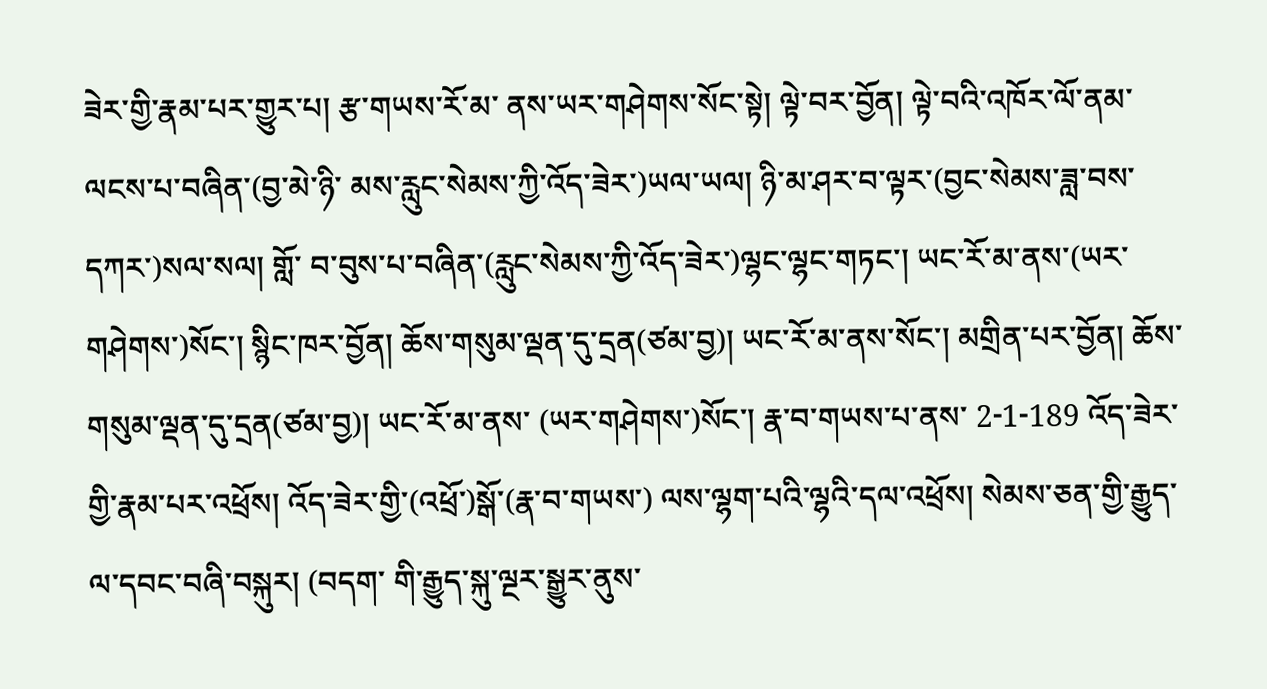ཟེར་གྱི་རྣམ་པར་གྱུར་པ། རྩ་གཡས་རོ་མ་ ནས་ཡར་གཤེགས་སོང་སྟེ། ལྟེ་བར་བྱོན། ལྟེ་བའི་འཁོར་ལོ་ནམ་ལངས་པ་བཞིན་(བྱ་མེ་ཉི་ མས་རླུང་སེམས་ཀྱི་འོད་ཟེར་)ཡལ་ཡལ། ཉི་མ་ཤར་བ་ལྟར་(བྱང་སེམས་ཟླ་བས་དཀར་)སལ་སལ། གློ་ བ་བུས་པ་བཞིན་(རླུང་སེམས་ཀྱི་འོད་ཟེར་)ལྷང་ལྷང་གཏང་། ཡང་རོ་མ་ནས་(ཡར་གཤེགས་)སོང་། སྙིང་ཁར་བྱོན། ཆོས་གསུམ་ལྡན་དུ་དྲན(ཙམ་བྱ)། ཡང་རོ་མ་ནས་སོང་། མགྲིན་པར་བྱོན། ཆོས་གསུམ་ལྡན་དུ་དྲན(ཙམ་བྱ)། ཡང་རོ་མ་ནས་ (ཡར་གཤེགས་)སོང་། རྣ་བ་གཡས་པ་ནས་ 2-1-189 འོད་ཟེར་གྱི་རྣམ་པར་འཕྲོས། འོད་ཟེར་གྱི་(འཕྲོ་)སྒོ་(རྣ་བ་གཡས་) ལས་ལྷག་པའི་ལྷའི་དལ་འཕྲོས། སེམས་ཅན་གྱི་རྒྱུད་ལ་དབང་བཞི་བསྐུར། (བདག་ གི་རྒྱུད་སྐུ་ལྔར་སྒྱུར་ནུས་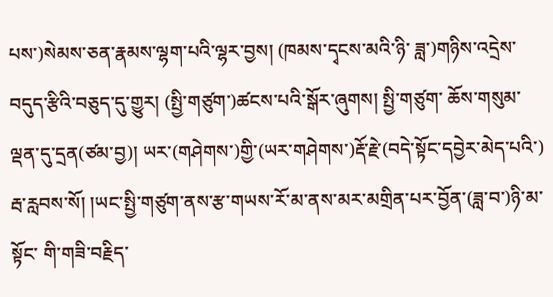པས་)སེམས་ཅན་རྣམས་ལྷག་པའི་ལྷར་བྱས། (ཁམས་དྭངས་མའི་ཉི་ ཟླ་)གཉིས་འདྲེས་བདུད་རྩིའི་བཅུད་དུ་གྱུར། (སྤྱི་གཙུག་)ཚངས་པའི་སྒོར་ཞུགས། སྤྱི་གཙུག་ ཆོས་གསུམ་ལྡན་དུ་དྲན(ཙམ་བྱ)། ཡར་(གཤེགས་)གྱི་(ཡར་གཤེགས་)རྡོ་རྗེ་(བདེ་སྟོང་དབྱེར་མེད་པའི་) རྦ་རླབས་སོ། །ཡང་སྤྱི་གཙུག་ནས་རྩ་གཡས་རོ་མ་ནས་མར་མགྲིན་པར་བྱོན་(ཟླ་བ་)ཉི་མ་སྟོང་ གི་གཟི་བརྗིད་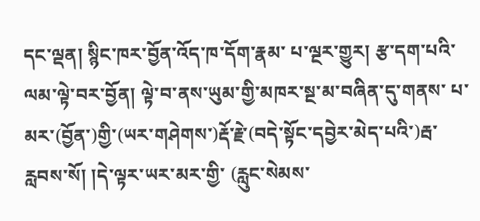དང་ལྡན། སྙིང་ཁར་བྱོན་འོད་ཁ་དོག་རྣམ་ པ་ལྔར་གྱུར། རྩ་དག་པའི་ལམ་ལྟེ་བར་བྱོན། ལྟེ་བ་ནས་ཡུམ་གྱི་མཁར་སྔ་མ་བཞིན་དུ་གནས་ པ་མར་(བྱོན་)གྱི་(ཡར་གཤེགས་)རྡོ་རྗེ་(བདེ་སྟོང་དབྱེར་མེད་པའི་)རྦ་རླབས་སོ། །དེ་ལྟར་ཡར་མར་གྱི་ (རླུང་སེམས་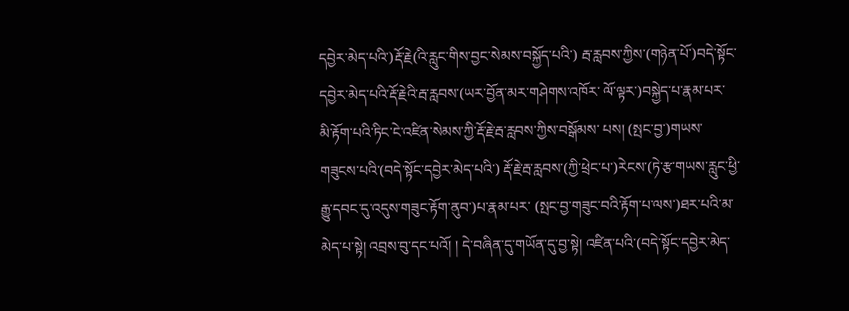དབྱེར་མེད་པའི་)རྡོ་རྗེ(འི་རླུང་གིས་བྱང་སེམས་བསྐྱོད་པའི་) རྦ་རླབས་ཀྱིས་(གཉེན་པོ་)བདེ་སྟོང་དབྱེར་མེད་པའི་རྡོ་རྗེའི་རྦ་རླབས་(ཡར་བྱོན་མར་གཤེགས་འཁོར་ ལོ་ལྟར་)བསྐྱེད་པ་རྣམ་པར་མི་རྟོག་པའི་ཏིང་ངེ་འཛིན་སེམས་ཀྱི་རྡོ་རྗེ་རྦ་རླབས་ཀྱིས་བསྒོམས་ པས། (སྤང་བྱ་)གཡས་གཟུངས་པའི་(བདེ་སྟོང་དབྱེར་མེད་པའི་) རྡོ་རྗེ་རྦ་རླབས་(ཀྱི་ཕྲེང་པ་)རེངས་(ཏེ་རྩ་གཡས་རླུང་ཕྱི་རྒྱུ་དབང་དུ་འདུས་གཟུང་རྟོག་ནུབ་)པ་རྣམ་པར་ (སྤང་བྱ་གཟུང་བའི་རྟོག་པ་ལས་)ཐར་པའི་མ་མེད་པ་སྟེ། འབྲས་བུ་དང་པའོ། ། དེ་བཞིན་དུ་གཡོན་དུ་བྱ་སྟེ། འཛིན་པའི་(བདེ་སྟོང་དབྱེར་མེད་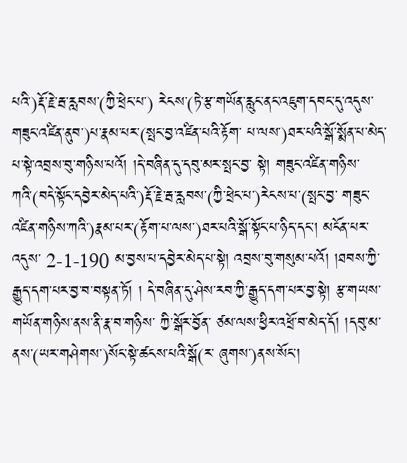པའི་)རྡོ་རྗེ་རྦ་རླབས་(ཀྱི་ཕྲེང་པ་) རེངས་(ཏེ་རྩ་གཡོན་རླུང་ནང་འཇུག་དབང་དུ་འདུས་གཟུང་འཛིན་ནུབ་)པ་རྣམ་པར་(སྤང་བྱ་འཛིན་པའི་རྟོག་ པ་ལས་)ཐར་པའི་སྒོ་སྨོན་པ་མེད་པ་སྟེ་འབྲས་བུ་གཉིས་པའོ། །དེ་བཞིན་དུ་དབུ་མར་སྤང་བྱ་ སྟེ། གཟུང་འཛིན་གཉིས་ཀའི་(བདེ་སྟོང་དབྱེར་མེད་པའི་)རྡོ་རྗེ་རྦ་རླབས་(ཀྱི་ཕྲེང་པ་)རེངས་པ་(སྤང་བྱ་ གཟུང་འཛིན་གཉིས་ཀའི་)རྣམ་པར་(རྟོག་པ་ལས་)ཐར་པའི་སྒོ་སྟོང་པ་ཉིད་དང་། མངོན་པར་འདུས་ 2-1-190 མ་བྱས་པ་དབྱེར་མེད་པ་སྟེ། འབྲས་བུ་གསུམ་པའོ། །ཐབས་ཀྱི་རྒྱུད་དག་པར་བྱ་བ་བསྟན་ཏོ། ། དེ་བཞིན་དུ་ཤེས་རབ་ཀྱི་རྒྱུད་དག་པར་བྱ་སྟེ། རྩ་གཡས་གཡོན་གཉིས་ནས་ནི་རྣ་བ་གཉིས་ ཀྱི་སྒོར་བྱོན་ ཙམ་ལས་ཕྱིར་འཕྲོ་བ་མེད་དོ། །དབུ་མ་ནས་(ཡར་གཤེགས་)སོང་སྟེ་ཚངས་པའི་སྒོ(ར་ ཞུགས་)ནས་སོང་།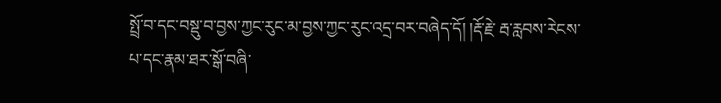སྤྲོ་བ་དང་བསྡུ་བ་བྱས་ཀྱང་རུང་མ་བྱས་ཀྱང་རུང་འདྲ་བར་བཞེད་དོ། །རྡོ་རྗེ་ རྦ་རླབས་རེངས་པ་དང་རྣམ་ཐར་སྒོ་བཞི་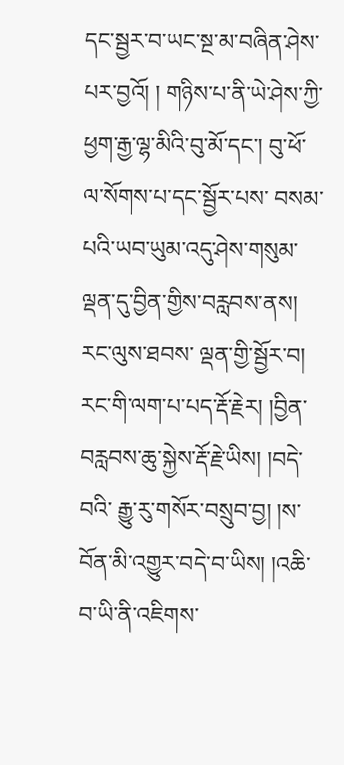དང་སྦྱར་བ་ཡང་སྔ་མ་བཞིན་ཤེས་པར་བྱའོ། ། གཉིས་པ་ནི་ཡེ་ཤེས་ཀྱི་ཕྱག་རྒྱ་ལྷ་མིའི་བུ་མོ་དང་། བུ་ཕོ་ལ་སོགས་པ་དང་སྦྱོར་པས་ བསམ་པའི་ཡབ་ཡུམ་འདུ་ཤེས་གསུམ་ལྡན་དུ་བྱིན་གྱིས་བརླབས་ནས། རང་ལུས་ཐབས་ ལྡན་གྱི་སྦྱོར་བ། རང་གི་ལག་པ་པད་རྡོ་རྗེར། །བྱིན་བརླབས་ཆུ་སྐྱེས་རྡོ་རྗེ་ཡིས། །བདེ་བའི་ རྒྱུ་རུ་གསོར་བསྲུབ་བྱ། །ས་བོན་མི་འགྱུར་བདེ་བ་ཡིས། །འཆི་བ་ཡི་ནི་འཇིགས་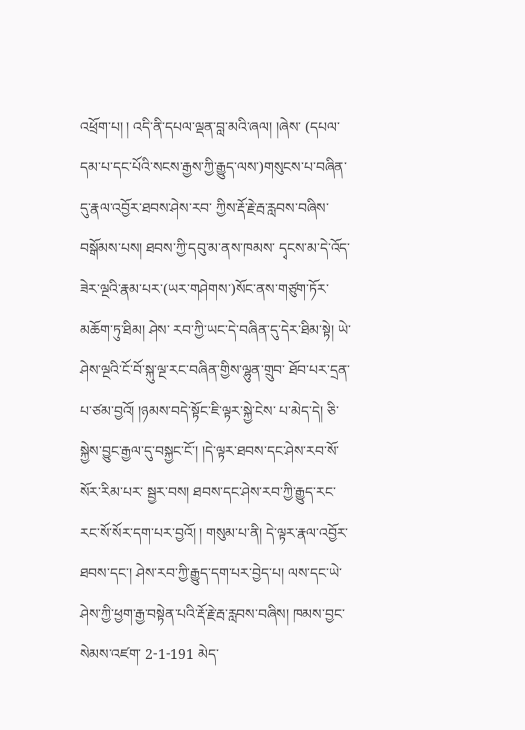འཕྲོག་པ། ། འདི་ནི་དཔལ་ལྡན་བླ་མའི་ཞལ། །ཞེས་ (དཔལ་དམ་པ་དང་པོའི་སངས་རྒྱས་ཀྱི་རྒྱུད་ལས་)གསུངས་པ་བཞིན་དུ་རྣལ་འབྱོར་ཐབས་ཤེས་རབ་ ཀྱིས་རྡོ་རྗེ་རྦ་རླབས་བཞིས་བསྒོམས་པས། ཐབས་ཀྱི་དབུ་མ་ནས་ཁམས་ དྭངས་མ་དེ་འོད་ཟེར་ལྔའི་རྣམ་པར་(ཡར་གཤེགས་)སོང་ནས་གཙུག་ཏོར་མཆོག་ཏུ་ཐིམ། ཤེས་ རབ་ཀྱི་ཡང་དེ་བཞིན་དུ་དེར་ཐིམ་སྟེ། ཡེ་ཤེས་ལྔའི་ངོ་བོ་སྐུ་ལྔ་རང་བཞིན་གྱིས་ལྷུན་གྲུབ་ ཐོབ་པར་དྲན་པ་ཙམ་བྱའོ། །ཉམས་བདེ་སྟོང་ཇི་ལྟར་སྐྱེ་ངེས་ པ་མེད་དེ། ཅི་སྐྱེས་བྱུང་རྒྱལ་དུ་བསྐྱང་ངོ་། །དེ་ལྟར་ཐབས་དང་ཤེས་རབ་སོ་སོར་རིམ་པར་ སྦྱར་བས། ཐབས་དང་ཤེས་རབ་ཀྱི་རྒྱུད་རང་རང་སོ་སོར་དག་པར་བྱའོ། ། གསུམ་པ་ནི། དེ་ལྟར་རྣལ་འབྱོར་ཐབས་དང་། ཤེས་རབ་ཀྱི་རྒྱུད་དག་པར་བྱེད་པ། ལས་དང་ཡེ་ཤེས་ཀྱི་ཕྱག་རྒྱ་བསྟེན་པའི་རྡོ་རྗེ་རྦ་རླབས་བཞིས། ཁམས་བྱང་སེམས་འཛག་ 2-1-191 མེད་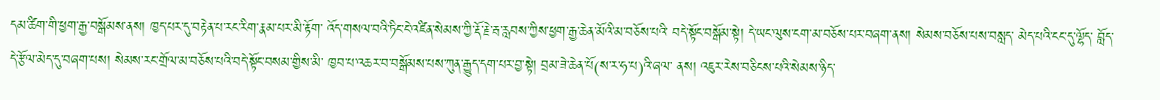དམ་ཚིག་གི་ཕྱག་རྒྱ་བསྒོམས་ནས། ཁྱད་པར་དུ་བརྟེན་པ་རང་རིག་རྣམ་པར་མི་རྟོག་ འོད་གསལ་བའི་ཏིང་ངེ་འཛིན་སེམས་ཀྱི་རྡོ་རྗེ་རྦ་རླབས་ཀྱིས་ཕྱག་རྒྱ་ཆེན་མོའི་མ་བཅོས་པའི་ བདེ་སྟོང་བསྒོམ་སྟེ། དེ་ཡང་ལུས་ངག་མ་བཅོས་པར་བཞག་ནས། སེམས་བཅོས་པས་བསླད་ མེད་པའི་ངང་དུ་ལྷོད་ བློད་དེ་རྩོལ་མེད་དུ་བཞག་པས། སེམས་རང་གྲོལ་མ་བཅོས་པའི་བདེ་སྟོང་བསམ་གྱིས་མི་ ཁྱབ་པ་འཆར་བ་བསྒོམས་པས་ཀུན་རྒྱུད་དག་པར་བྱ་སྟེ། བྲམ་ཟེ་ཆེན་པོ(ས་ར་ཧ་པ)འི་ཞལ་ ནས། འཇུར་རེས་བཅིངས་པའི་སེམས་ཉིད་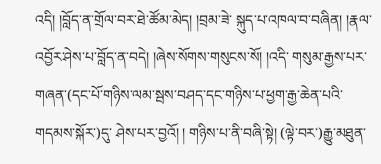འདི། །བློད་ན་གྲོལ་བར་ཐེ་ཚོམ་མེད། །བྲམ་ཟེ་ སྐུད་པ་འཁལ་བ་བཞིན། །རྣལ་འབྱོར་ཤེས་པ་བློད་ན་བདེ། །ཞེས་སོགས་གསུངས་སོ། །འདི་ གསུམ་རྒྱས་པར་གཞན་(དང་པོ་གཉིས་ལམ་སྦས་བཤད་དང་གཉིས་པ་ཕྱག་རྒྱ་ཆེན་པའི་གདམས་སྐོར་)དུ་ ཤེས་པར་བྱའོ། ། གཉིས་པ་ནི་བཞི་སྟེ། (ལྟེ་བར་)རྒྱུ་མཐུན་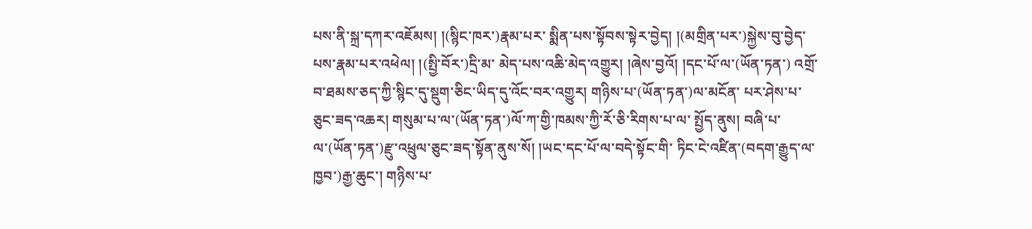པས་ནི་སྐྲ་དཀར་འཇོམས། །(སྙིང་ཁར་)རྣམ་པར་ སྨིན་པས་སྟོབས་སྟེར་བྱེད། །(མགྲིན་པར་)སྐྱེས་བུ་བྱེད་པས་རྣམ་པར་འཕེལ། །(སྤྱི་བོར་)དྲི་མ་ མེད་པས་འཆི་མེད་འགྱུར། །ཞེས་བྱའོ། །དང་པོ་ལ་(ཡོན་ཏན་) འགྲོ་བ་ཐམས་ཅད་ཀྱི་སྙིང་དུ་སྡུག་ཅིང་ཡིད་དུ་འོང་བར་འགྱུར། གཉིས་པ་(ཡོན་ཏན་)ལ་མངོན་ པར་ཤེས་པ་ཅུང་ཟད་འཆར། གསུམ་པ་ལ་(ཡོན་ཏན་)ལོ་ཀ་གྱི་ཁམས་ཀྱི་རོ་ཅི་རིགས་པ་ལ་ སྤྱོད་ནུས། བཞི་པ་ལ་(ཡོན་ཏན་)རྫུ་འཕྲུལ་ཅུང་ཟད་སྟོན་ནུས་སོ། །ཡང་དང་པོ་ལ་བདེ་སྟོང་གི་ ཏིང་ངེ་འཛིན་(བདག་རྒྱུད་ལ་ཁྱབ་)རྒྱ་ཆུང་། གཉིས་པ་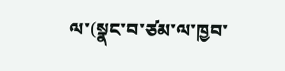ལ་(སྣང་བ་ཙམ་ལ་ཁྱབ་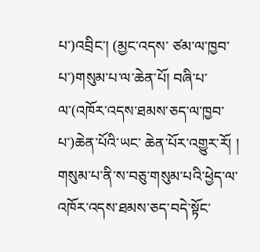པ་)འབྲིང་། (མྱང་འདས་ ཙམ་ལ་ཁྱབ་པ་)གསུམ་པ་ལ་ཆེན་པོ། བཞི་པ་ལ་(འཁོར་འདས་ཐམས་ཅད་ལ་ཁྱབ་པ་)ཆེན་པོའི་ཡང་ ཆེན་པོར་འགྱུར་རོ། ། གསུམ་པ་ནི་ས་བཅུ་གསུམ་པའི་ཕྱེད་ལ་འཁོར་འདས་ཐམས་ཅད་བདེ་སྟོང་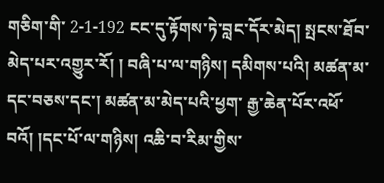གཅིག་གི་ 2-1-192 ངང་དུ་རྟོགས་ཏེ་བླང་དོར་མེད། སྤངས་ཐོབ་མེད་པར་འགྱུར་རོ། ། བཞི་པ་ལ་གཉིས། དམིགས་པའི། མཚན་མ་དང་བཅས་དང་། མཚན་མ་མེད་པའི་ཕྱག་ རྒྱ་ཆེན་པོར་འཕོ་བའོ། །དང་པོ་ལ་གཉིས། འཆི་བ་རིམ་གྱིས་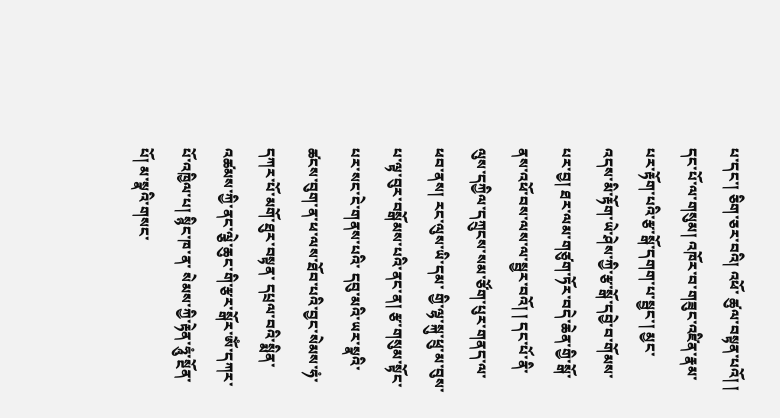པ་དང་། ཅིག་ཅར་བའི། འཕོ་ ཚུལ་བསྟན་པའོ། ། དང་པོ་ལ་གསུམ། འཁོར་བ་གཟུང་འཛིན་རྣམ་པར་རྟོག་པའི་རྩ་སྒོ་དགག་པ་སྦྱང་། མྱང་ འདས་མི་རྟོག་ཡེ་ཤེས་ཀྱི་རྩ་སྒོ་དབྱེ་བ་གོམས་པར་བྱ། ཐར་ལམ་གཙུག་ཏོར་བདེ་ཆེན་གྱི་སྒོ་ ནས་འཕོ་བས་ལས་ལ་སྦྱར་བའོ། ། དང་པོ་ནི་ལུས་དཀྱིལ་དཀྲུངས་སམ་ཙོག་པུར་གནད་ལ་ཕབ་ནས། རང་ལུས་ཡི་དམ་ གྱི་ལྷ་སྐུ་ཕྲུ་མ་བུས་པ་ལྟ་བུར་བསྒོམས་པའི་ནང་ན། རྩ་གསུམ་སྟོང་པར་སང་ངེ་གནས་པའི་ དབུ་མའི་ཡར་སྣའི་ཚངས་བུག་ན་ཕ་ལས་ཐོབ་པའི་བྱང་སེམས་ཧཾ་དཀར་པོ་མགོ་ཐུར་བསྟན་ དཔྲལ་བའི་སྨིན་འཚམས་ཀྱི་ནང་ལྕེ་ཆུང་གི་རྩར་སྒོར་ༀ་དཀར་པོ་འཁྱིལ་པ། སྙིང་ཁ་ན་ སེམས་ཀྱི་རྟེན་ཧཱུཾ་སྔོན་པོ། མ་སྣའི་གསང་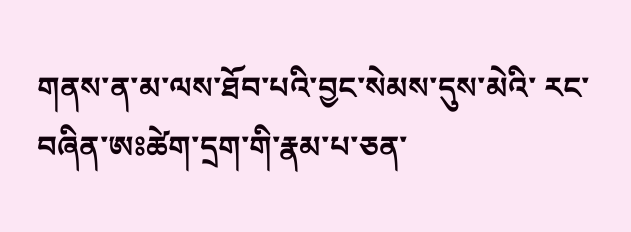གནས་ན་མ་ལས་ཐོབ་པའི་བྱང་སེམས་དུས་མེའི་ རང་བཞིན་ཨཿཚེག་དྲག་གི་རྣམ་པ་ཅན་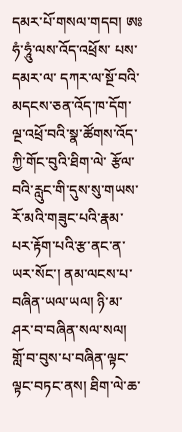དམར་པོ་གསལ་གདབ། ཨཿཧཾ་ཧཱུཾ་ལས་འོད་འཕྲོས་ པས་དམར་ལ་ དཀར་ལ་སྔོ་བའི་མདངས་ཅན་འོད་ཁ་དོག་ལྔ་འཕྲོ་བའི་སྣ་ཚོགས་འོད་ཀྱི་གོང་བུའི་ཐིག་ལེ་ རྩོལ་བའི་རླུང་གི་དུས་སུ་གཡས་རོ་མའི་གཟུང་པའི་རྣམ་པར་རྟོག་པའི་རྩ་ནང་ན་ཡར་སོང་། ནམ་ལངས་པ་བཞིན་ཡལ་ཡལ། ཉི་མ་ཤར་བ་བཞིན་སལ་སལ། གློ་བ་བུས་པ་བཞིན་ལྟང་ ལྟང་བཏང་ནས། ཐིག་ལེ་ཆ་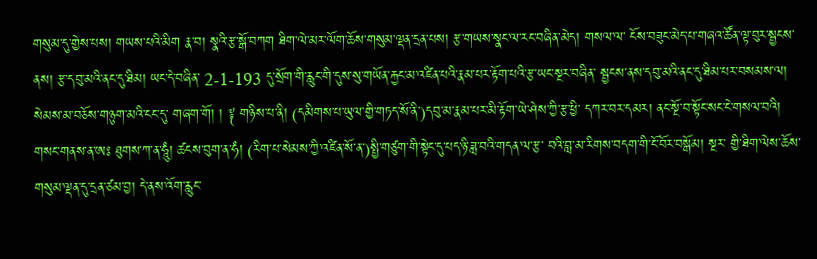གསུམ་དུ་གྱེས་པས། གཡས་པའི་མིག རྣ་བ། སྣའི་རྩ་སྒོ་བཀག ཐིག་ལེ་མར་ལོག་ཆོས་གསུམ་ལྡན་དྲན་པས། རྩ་གཡས་སྣང་ལ་རང་བཞིན་མེད། གསལ་ལ་ ངོས་བཟུང་མེད་པ་གཞའ་ཚོན་ལྟ་བུར་སྦྱངས་ནས། རྩ་དབུ་མའི་ནང་དུ་ཐིམ། ཡང་དེ་བཞིན་ 2-1-193 དུ་སྲོག་གི་རླུང་གི་དུས་སུ་གཡོན་རྐྱང་མ་འཛིན་པའི་རྣམ་པར་རྟོག་པའི་རྩ་ཡང་སྔར་བཞིན་ སྦྱངས་ནས་དབུ་མའི་ནང་དུ་ཐིམ་པར་བསམས་ལ། སེམས་མ་བཅོས་གཉུག་མའི་ངང་དུ་ གཞག་གོ། ། ༈ གཉིས་པ་ནི། (དམིགས་པ་ཡུལ་གྱི་གཏད་སོ་ནི་)དབུ་མ་རྣམ་པར་མི་རྟོག་ཡེ་ཤེས་ཀྱི་རྩ་ཕྱི་ དཀར་བར་དམར། ནང་སྔོ་བ་སྟོང་སང་ངེ་གསལ་བའི། གསང་གནས་ན་ཨཿ ཐུགས་ཀ་ན་ཧཱུཾ། ཚངས་བུག་ན་ཧཾ། (རིག་པ་སེམས་ཀྱི་འཛིན་སོ་ན་)སྤྱི་གཙུག་གི་སྟེང་དུ་པད་ཉི་ཟླ་བའི་གདན་ལ་རྩ་ བའི་བླ་མ་རིགས་བདག་གི་ངོ་བོར་བསྒོམ། སྔར་ གྱི་ཐིག་ལེས་ཆོས་གསུམ་ལྡན་དུ་དྲན་ཙམ་བྱ། དེ་ནས་འོག་རླུང་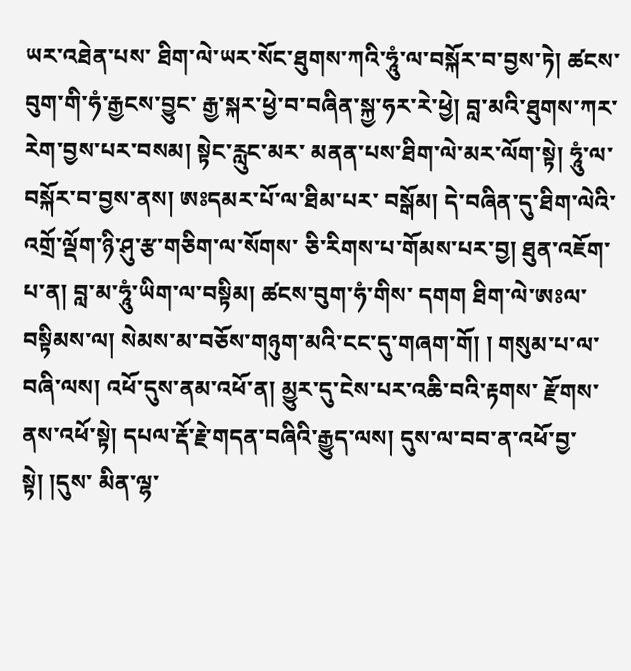ཡར་འཐེན་པས་ ཐིག་ལེ་ཡར་སོང་ཐུགས་ཀའི་ཧཱུཾ་ལ་བསྐོར་བ་བྱས་ཏེ། ཚངས་བུག་གི་ཧཾ་རྒྱངས་བྱུང་ རྒྱ་སྐར་ཕྱེ་བ་བཞིན་སྐྱ་ཧར་རེ་ཕྱེ། བླ་མའི་ཐུགས་ཀར་རེག་བྱས་པར་བསམ། སྟེང་རླུང་མར་ མནན་པས་ཐིག་ལེ་མར་ལོག་སྟེ། ཧཱུཾ་ལ་བསྐོར་བ་བྱས་ནས། ཨཿདམར་པོ་ལ་ཐིམ་པར་ བསྒོམ། དེ་བཞིན་དུ་ཐིག་ལེའི་འགྲོ་ལྡོག་ཉི་ཤུ་རྩ་གཅིག་ལ་སོགས་ ཅི་རིགས་པ་གོམས་པར་བྱ། ཐུན་འཇོག་པ་ན། བླ་མ་ཧཱུཾ་ཡིག་ལ་བསྟིམ། ཚངས་བུག་ཧཾ་གིས་ དགག ཐིག་ལེ་ཨཿལ་བསྟིམས་ལ། སེམས་མ་བཅོས་གཉུག་མའི་ངང་དུ་གཞག་གོ། ། གསུམ་པ་ལ་བཞི་ལས། འཕོ་དུས་ནམ་འཕོ་ན། མྱུར་དུ་ངེས་པར་འཆི་བའི་རྟགས་ རྫོགས་ནས་འཕོ་སྟེ། དཔལ་རྡོ་རྗེ་གདན་བཞིའི་རྒྱུད་ལས། དུས་ལ་བབ་ན་འཕོ་བྱ་སྟེ། །དུས་ མིན་ལྷ་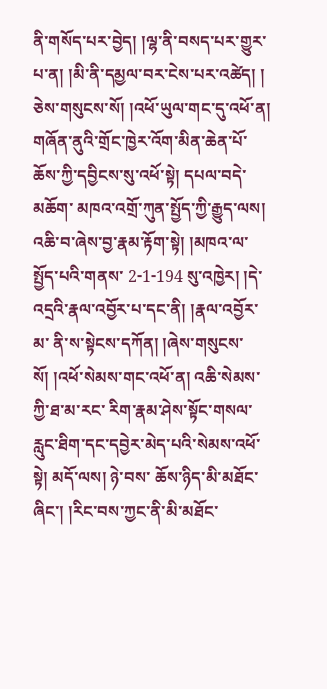ནི་གསོད་པར་བྱེད། །ལྷ་ནི་བསད་པར་གྱུར་པ་ན། །མི་ནི་དམྱལ་བར་ངེས་པར་འཚེད། ། ཅེས་གསུངས་སོ། །འཕོ་ཡུལ་གང་དུ་འཕོ་ན། གཞོན་ནུའི་གྲོང་ཁྱེར་འོག་མིན་ཆེན་པོ་ཆོས་ཀྱི་དབྱིངས་སུ་འཕོ་སྟེ། དཔལ་བདེ་མཆོག་ མཁའ་འགྲོ་ཀུན་སྤྱོད་ཀྱི་རྒྱུད་ལས། འཆི་བ་ཞེས་བྱ་རྣམ་རྟོག་སྟེ། །མཁའ་ལ་སྤྱོད་པའི་གནས་ 2-1-194 སུ་འཁྱེར། །དེ་འདྲའི་རྣལ་འབྱོར་པ་དང་ནི། །རྣལ་འབྱོར་མ་ ནི་ས་སྟེངས་དཀོན། །ཞེས་གསུངས་སོ། །འཕོ་སེམས་གང་འཕོ་ན། འཆི་སེམས་ཀྱི་ཐ་མ་རང་ རིག་རྣམ་ཤེས་སྟོང་གསལ་རླུང་ཐིག་དང་དབྱེར་མེད་པའི་སེམས་འཕོ་སྟེ། མདོ་ལས། ཉེ་བས་ ཆོས་ཉིད་མི་མཐོང་ཞིང་། །རིང་བས་ཀྱང་ནི་མི་མཐོང་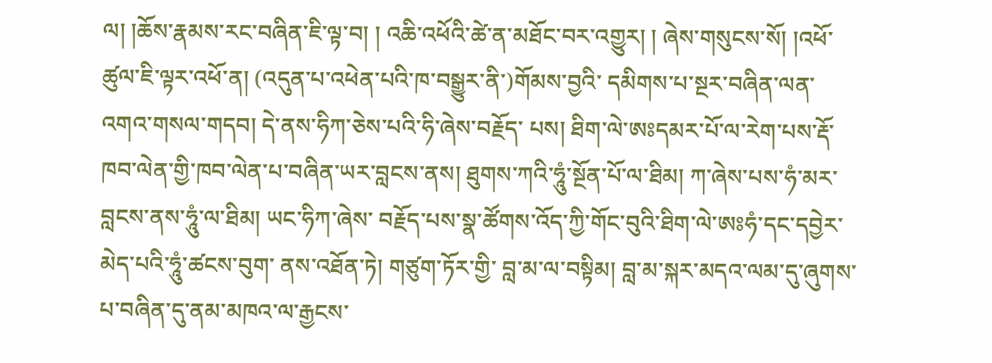ལ། །ཆོས་རྣམས་རང་བཞིན་ཇི་ལྟ་བ། ། འཆི་འཕོའི་ཚེ་ན་མཐོང་བར་འགྱུར། ། ཞེས་གསུངས་སོ། །འཕོ་ཚུལ་ཇི་ལྟར་འཕོ་ན། (འདུན་པ་འཕེན་པའི་ཁ་བསྒྱུར་ནི་)གོམས་བྱའི་ དམིགས་པ་སྔར་བཞིན་ལན་འགའ་གསལ་གདབ། དེ་ནས་ཧིཀ་ཅེས་པའི་ཧི་ཞེས་བརྗོད་ པས། ཐིག་ལེ་ཨཿདམར་པོ་ལ་རེག་པས་རྡོ་ཁབ་ལེན་གྱི་ཁབ་ལེན་པ་བཞིན་ཡར་བླངས་ནས། ཐུགས་ཀའི་ཧཱུཾ་སྔོན་པོ་ལ་ཐིམ། ཀ་ཞེས་པས་ཧཾ་མར་བླངས་ནས་ཧཱུཾ་ལ་ཐིམ། ཡང་ཧིཀ་ཞེས་ བརྗོད་པས་སྣ་ཚོགས་འོད་ཀྱི་གོང་བུའི་ཐིག་ལེ་ཨཿཧཾ་དང་དབྱེར་མེད་པའི་ཧཱུཾ་ཚངས་བུག་ ནས་འཐོན་ཏེ། གཙུག་ཏོར་གྱི་ བླ་མ་ལ་བསྟིམ། བླ་མ་སྐར་མདའ་ལམ་དུ་ཞུགས་པ་བཞིན་དུ་ནམ་མཁའ་ལ་རྒྱངས་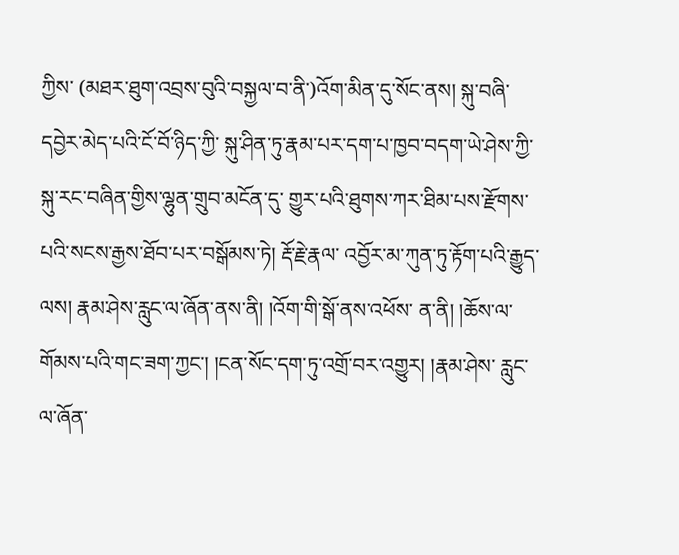ཀྱིས་ (མཐར་ཐུག་འབྲས་བུའི་བསྐྱལ་བ་ནི་)འོག་མིན་དུ་སོང་ནས། སྐུ་བཞི་དབྱེར་མེད་པའི་ངོ་བོ་ཉིད་ཀྱི་ སྐུ་ཤིན་ཏུ་རྣམ་པར་དག་པ་ཁྱབ་བདག་ཡེ་ཤེས་ཀྱི་སྐུ་རང་བཞིན་གྱིས་ལྷུན་གྲུབ་མངོན་དུ་ གྱུར་པའི་ཐུགས་ཀར་ཐིམ་པས་རྫོགས་པའི་སངས་རྒྱས་ཐོབ་པར་བསྒོམས་ཏེ། རྡོ་རྗེ་རྣལ་ འབྱོར་མ་ཀུན་ཏུ་རྟོག་པའི་རྒྱུད་ལས། རྣམ་ཤེས་རླུང་ལ་ཞོན་ནས་ནི། །འོག་གི་སྒོ་ནས་འཕོས་ ན་ནི། །ཆོས་ལ་གོམས་པའི་གང་ཟག་ཀྱང་། །ངན་སོང་དག་ཏུ་འགྲོ་བར་འགྱུར། །རྣམ་ཤེས་ རླུང་ལ་ཞོན་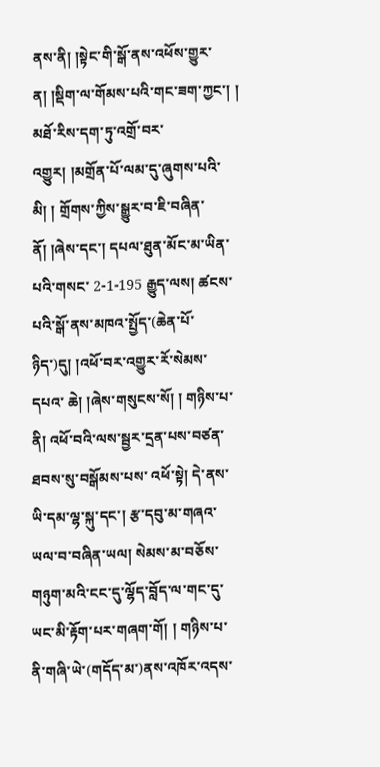ནས་ནི། །སྟེང་གི་སྒོ་ནས་འཕོས་གྱུར་ན། །སྡིག་ལ་གོམས་པའི་གང་ཟག་ཀྱང་། ། མཐོ་རིས་དག་ཏུ་འགྲོ་བར་འགྱུར། །མགྲོན་པོ་ལམ་དུ་ཞུགས་པའི་མི། ། གྲོགས་ཀྱིས་སྒྱུར་བ་ཇི་བཞིན་ནོ། །ཞེས་དང་། དཔལ་ཐུན་མོང་མ་ཡིན་པའི་གསང་ 2-1-195 རྒྱུད་ལས། ཚངས་པའི་སྒོ་ནས་མཁའ་སྤྱོད་(ཆེན་པོ་ཉིད་)དུ། །འཕོ་བར་འགྱུར་རོ་སེམས་དཔའ་ ཆེ། །ཞེས་གསུངས་སོ། ། གཉིས་པ་ནི། འཕོ་བའི་ལས་སྦྱར་དྲན་པས་བཙན་ཐབས་སུ་བསྒོམས་པས་ འཕོ་སྟེ། དེ་ནས་ཡི་དམ་ལྷ་སྐུ་དང་། རྩ་དབུ་མ་གཞའ་ཡལ་བ་བཞིན་ཡལ། སེམས་མ་བཅོས་ གཉུག་མའི་ངང་དུ་ལྷོད་བློད་ལ་གང་དུ་ཡང་མི་རྟོག་པར་གཞག་གོ། ། གཉིས་པ་ནི་གཞི་ཡེ་(གདོད་མ་)ནས་འཁོར་འདས་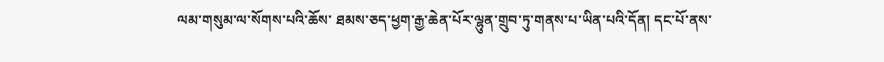ལམ་གསུམ་ལ་སོགས་པའི་ཆོས་ ཐམས་ཅད་ཕྱག་རྒྱ་ཆེན་པོར་ལྷུན་གྲུབ་ཏུ་གནས་པ་ཡིན་པའི་དོན། དང་པོ་ནས་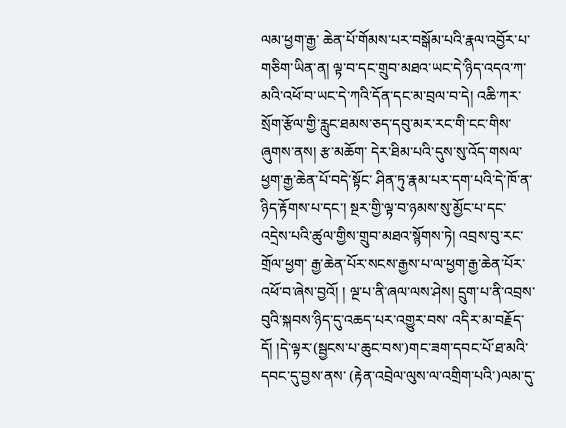ལམ་ཕྱག་རྒྱ་ ཆེན་པོ་གོམས་པར་བསྒོམ་པའི་རྣལ་འབྱོར་པ་གཅིག་ཡིན་ན། ལྟ་བ་དང་གྲུབ་མཐའ་ཡང་དེ་ཉིད་འདའ་ཀ་མའི་འཕོ་བ་ཡང་དེ་ཀའི་དོན་དང་མ་བྲལ་བ་དེ། འཆི་ཀར་སྲོག་རྩོལ་གྱི་རླུང་ཐམས་ཅད་དབུ་མར་རང་གི་ངང་གིས་ཞུགས་ནས། རྩ་མཆོག་ དེར་ཐིམ་པའི་དུས་སུ་འོད་གསལ་ཕྱག་རྒྱ་ཆེན་པོ་བདེ་སྟོང་ ཤིན་ཏུ་རྣམ་པར་དག་པའི་དེ་ཁོ་ན་ཉིད་རྟོགས་པ་དང་། སྔར་གྱི་ལྟ་བ་ཉམས་སུ་མྱོང་པ་དང་ འདྲེས་པའི་ཚུལ་གྱིས་གྲུབ་མཐའ་སྙོགས་ཏེ། འབྲས་བུ་རང་གྲོལ་ཕྱག་ རྒྱ་ཆེན་པོར་སངས་རྒྱས་པ་ལ་ཕྱག་རྒྱ་ཆེན་པོར་འཕོ་བ་ཞེས་བྱའོ། ། ལྔ་པ་ནི་ཞལ་ལས་ཤེས། དྲུག་པ་ནི་འབྲས་བུའི་སྐབས་ཉིད་དུ་འཆད་པར་འགྱུར་བས་ འདིར་མ་བརྗོད་དོ། །དེ་ལྟར་(སྦྱངས་པ་ཆུང་བས་)གང་ཟག་དབང་པོ་ཐ་མའི་དབང་དུ་བྱས་ནས་ (རྟེན་འབྲེལ་ལུས་ལ་འགྲིག་པའི་)ལམ་དུ་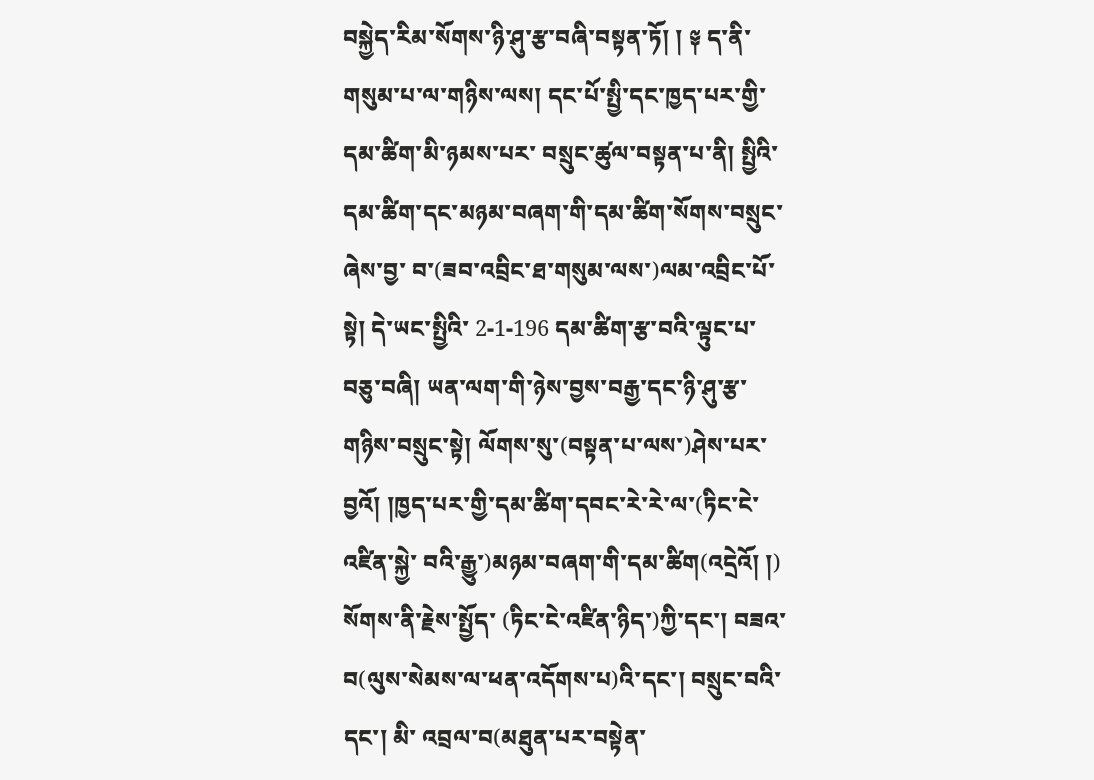བསྐྱེད་རིམ་སོགས་ཉི་ཤུ་རྩ་བཞི་བསྟན་ཏོ། ། ༈ ད་ནི་གསུམ་པ་ལ་གཉིས་ལས། དང་པོ་སྤྱི་དང་ཁྱད་པར་གྱི་དམ་ཚིག་མི་ཉམས་པར་ བསྲུང་ཚུལ་བསྟན་པ་ནི། སྤྱིའི་དམ་ཚིག་དང་མཉམ་བཞག་གི་དམ་ཚིག་སོགས་བསྲུང་ཞེས་བྱ་ བ་(ཟབ་འབྲིང་ཐ་གསུམ་ལས་)ལམ་འབྲིང་པོ་སྟེ། དེ་ཡང་སྤྱིའི་ 2-1-196 དམ་ཚིག་རྩ་བའི་ལྟུང་པ་བཅུ་བཞི། ཡན་ལག་གི་ཉེས་བྱས་བརྒྱ་དང་ཉི་ཤུ་རྩ་གཉིས་བསྲུང་སྟེ། ལོགས་སུ་(བསྟན་པ་ལས་)ཤེས་པར་བྱའོ། །ཁྱད་པར་གྱི་དམ་ཚིག་དབང་རེ་རེ་ལ་(ཏིང་ངེ་འཛིན་སྐྱེ་ བའི་རྒྱུ་)མཉམ་བཞག་གི་དམ་ཚིག(འདྲེའོ། །) སོགས་ནི་རྗེས་སྤྱོད་ (ཏིང་ངེ་འཛིན་ཉིད་)ཀྱི་དང་། བཟའ་བ(ལུས་སེམས་ལ་ཕན་འདོགས་པ)འི་དང་། བསྲུང་བའི་དང་། མི་ འབྲལ་བ(མཐུན་པར་བསྟེན་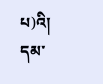པ)འི། དམ་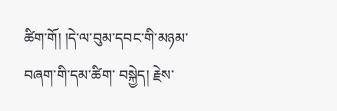ཚིག་གོ། །དེ་ལ་བུམ་དབང་གི་མཉམ་བཞག་གི་དམ་ཚིག་ བསྐྱེད། རྗེས་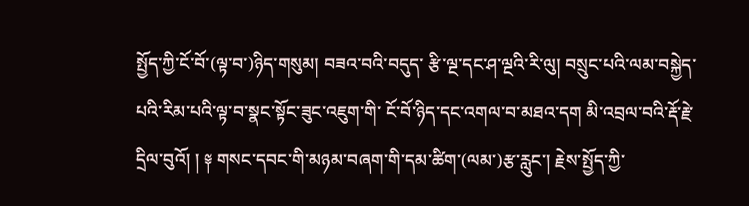སྤྱོད་ཀྱི་ངོ་བོ་(ལྟ་བ་)ཉིད་གསུམ། བཟའ་བའི་བདུད་ རྩི་ལྔ་དང་ཤ་ལྔའི་རི་ལུ། བསྲུང་པའི་ལམ་བསྐྱེད་པའི་རིམ་པའི་ལྟ་བ་སྣང་སྟོང་ཟུང་འཇུག་གི་ ངོ་བོ་ཉིད་དང་འགལ་བ་མཐའ་དག མི་འབྲལ་བའི་རྡོ་རྗེ་དྲིལ་བུའོ། ། ༈ གསང་དབང་གི་མཉམ་བཞག་གི་དམ་ཚིག་(ལམ་)རྩ་རླུང་། རྗེས་སྤྱོད་ཀྱི་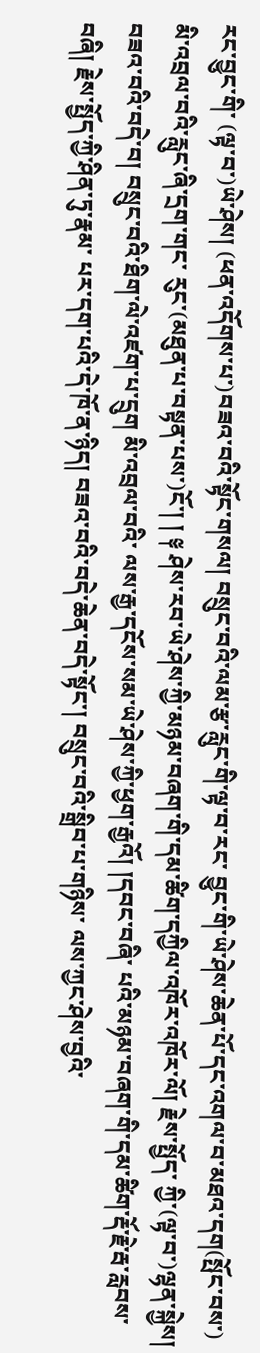རང་བྱུང་གི་ (ལྟ་བ་)ཡེ་ཤེས། (ཕན་འདོགས་པ་)བཟའ་བའི་སྟོང་གསལ། བསྲུང་བའི་ལམ་རྩ་རླུང་གི་ལྟ་བ་རང་ བྱུང་གི་ཡེ་ཤེས་ཆེན་པོ་དང་འགལ་བ་མཐའ་དག(སྤོང་བས་) མི་འབྲལ་བའི་རླུང་ཞི་དྲག་གང་ རུང་(མཐུན་པ་བསྟན་པས་)ངོ་། ། ༈ ཤེས་རབ་ཡེ་ཤེས་ཀྱི་མཉམ་བཞག་གི་དམ་ཚིག་དཀྱིལ་འཁོར་འཁོར་ལོ། རྗེས་སྤྱོད་ ཀྱི་(ལྟ་བ་)ལྷན་སྐྱེས། བཟའ་བའི་བདེ་བ། བསྲུང་བའི་ཐིག་ལེ་འཛག་པ་དྲུག མི་འབྲལ་བའི་ ལས་རྒྱ་དངོས་སམ་ཡེ་ཤེས་ཀྱི་ཕྱག་རྒྱའོ། །དབང་བཞི་ པའི་མཉམ་བཞག་གི་དམ་ཚིག་རྡོ་རྗེ་རྦ་རླབས་བཞི། རྗེས་སྤྱོད་ཀྱི་ཤིན་ཏུ་རྣམ་ པར་དག་པའི་དེ་ཁོ་ན་ཉིད། བཟའ་བའི་བདེ་ཆེན་བདེ་སྟོང་། བསྲུང་བའི་སྒྲིབ་པ་གཉིས་ ལས་ཀྱང་ཤེས་བྱའི་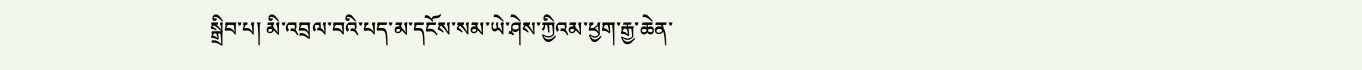སྒྲིབ་པ། མི་འབྲལ་བའི་པད་མ་དངོས་སམ་ཡེ་ཤེས་ཀྱིའམ་ཕྱག་རྒྱ་ཆེན་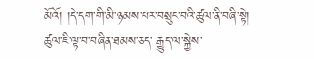མོའོ། །དེ་དག་གི་མི་ཉམས་པར་བསྲུང་བའི་ཚུལ་ནི་བཞི་སྟེ། ཚུལ་ཇི་ལྟ་བ་བཞིན་ཐམས་ཅད་ རྒྱུད་ལ་སྐྱེས་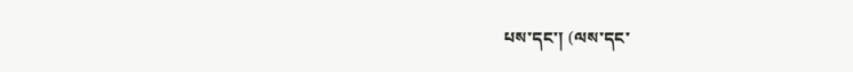པས་དང་། (ལས་དང་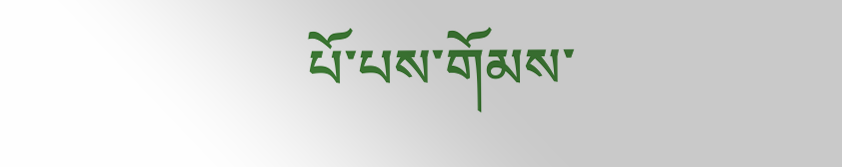པོ་པས་གོམས་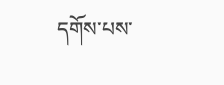དགོས་པས་